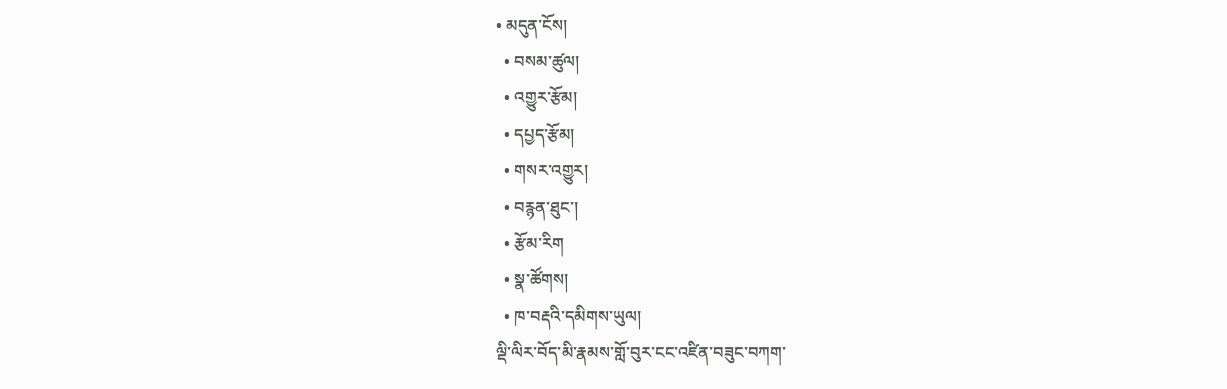• མདུན་ངོས།
  • བསམ་ཚུལ།
  • འགྱུར་རྩོམ།
  • དཔྱད་རྩོམ།
  • གསར་འགྱུར།
  • བརྙན་ཐུང་།
  • རྩོམ་རིག
  • སྣ་ཚོགས།
  • ཁ་བརྡའི་དམིགས་ཡུལ།
ལྡི་ལིར་བོད་མི་རྣམས་གློ་བུར་ངང་འཛིན་བཟུང་བཀག་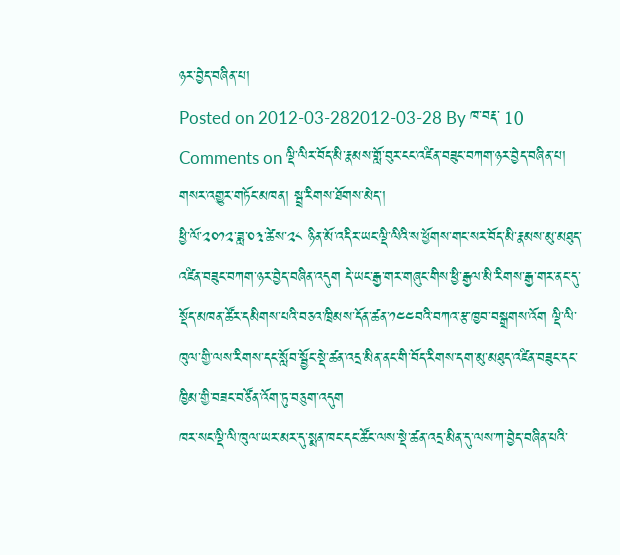ཉར་བྱེད་བཞིན་པ།
Posted on 2012-03-282012-03-28 By ཁ་བརྡ་ 10 Comments on ལྡི་ལིར་བོད་མི་རྣམས་གློ་བུར་ངང་འཛིན་བཟུང་བཀག་ཉར་བྱེད་བཞིན་པ།
གསར་འགྱུར་གཏོང་མཁན། སྦྲ་རིགས་ཐོགས་མེད་།
ཕྱི་ལོ་༢༠༡༢་ཟླ་༠༣་ཚེས་༢༨ ཉིན་མོ་འདིར་ཡང་ལྡི་ལིའི་ས་ཕྱོགས་གང་སར་བོད་མི་རྣམས་མུ་མཐུད་འཛིན་བཟུང་བཀག་ཉར་བྱེད་བཞིན་འདུག དེ་ཡང་རྒྱ་གར་གཞུང་གིས་ཕྱི་རྒྱལ་མི་རིགས་རྒྱ་གར་ནང་དུ་སྡོད་མཁན་ཚོར་དམིགས་པའི་བཅའ་ཁྲིམས་དོན་ཚན་༡༤༤བའི་བཀའ་རྩ་ཁྱབ་བསྒྲགས་འོག ལྡི་ལི་ཁུལ་གྱི་ལས་རིགས་དང་སློབ་སྦྱོང་སྡེ་ཚན་འདྲ་མིན་ནང་གི་བོད་རིགས་དག་མུ་མཐུད་འཛིན་བཟུང་དང་ཁྱིམ་གྱི་བཟང་བཙོན་འོག་ཏུ་བཅུག་འདུག
ཁར་སང་ལྡི་ལི་ཁུལ་ཡར་མར་དུ་སྨན་ཁང་དང་ཚོང་ལས་སྡེ་ཚན་འདྲ་མིན་དུ་ལས་ཀ་བྱེད་བཞིན་པའི་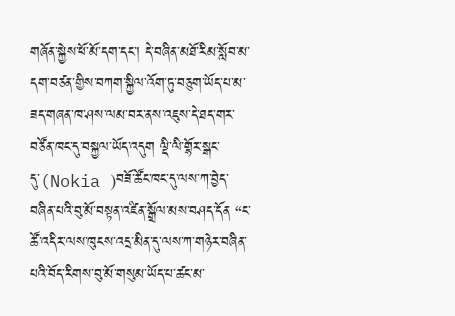གཞོན་སྐྱེས་ཕོ་མོ་དག་དང་། དེ་བཞིན་མཐོ་རིམ་སློབ་མ་དག་བཙན་གྱིས་བཀག་སྐྱིལ་འོག་ཏུ་བཅུག་ཡོད་པ་མ་ཟད་གཞན་ཁ་ཤས་ལམ་བར་ནས་འཇུས་དེ་ཐད་གར་བཙོན་ཁང་དུ་བསྐྱལ་ཡོད་འདུག ལྡི་ལི་གྷོར་སྒང་དུ་(Nokia )བཟོ་ཚོང་ཁང་དུ་ལས་ཀ་བྱེད་བཞིན་པའི་བུ་མོ་བསྟན་འཛིན་སྒྲོལ་མས་བཤད་དོན “ང་ཚོ་འདིར་ལས་ཁུངས་འདྲ་མིན་དུ་ལས་ཀ་གཉེར་བཞིན་པའི་བོད་རིགས་བུ་མོ་གསུམ་ཡོད་པ་ཚང་མ་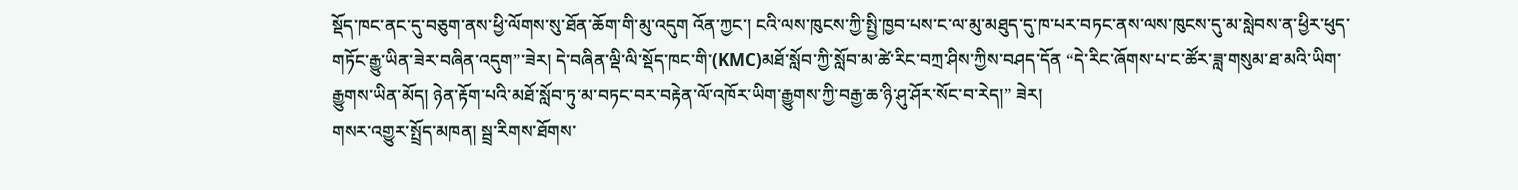སྡོད་ཁང་ནང་དུ་བཅུག་ནས་ཕྱི་ལོགས་སུ་ཐོན་ཆོག་གི་མུ་འདུག འོན་ཀྱང་། ངའི་ལས་ཁུངས་ཀྱི་སྤྱི་ཁྱབ་པས་ང་ལ་མུ་མཐུད་དུ་ཁ་པར་བཏང་ནས་ལས་ཁུངས་དུ་མ་སླེབས་ན་ཕྱིར་ཕུད་གཏོང་རྒྱུ་ཡིན་ཟེར་བཞིན་འདུག”་ཟེར། དེ་བཞིན་ལྡི་ལི་སྡོད་ཁང་གི་(KMC)མཐོ་སློབ་ཀྱི་སློབ་མ་ཚེ་རིང་བཀྲ་ཤིས་ཀྱིས་བཤད་དོན “དེ་རིང་ཞོགས་པ་ང་ཚོར་ཟླ་གསུམ་ཐ་མའི་ཡིག་རྒྱུགས་ཡིན་མོད། ཉེན་རྟོག་པའི་མཐོ་སློབ་ཏུ་མ་བཏང་བར་བརྟེན་ལོ་འཁོར་ཡིག་རྒྱུགས་ཀྱི་བརྒྱ་ཆ་ཉི་ཤུ་ཤོར་སོང་བ་རེད།” ཟེར།
གསར་འགྱུར་སྤྲོད་མཁན། སྦྲ་རིགས་ཐོགས་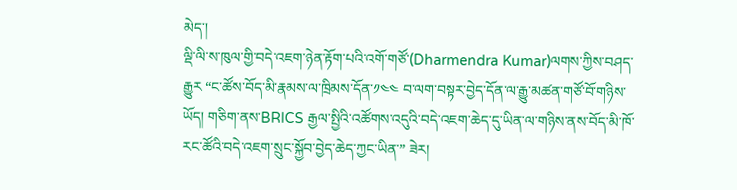མེད་།
ལྡི་ལི་ས་ཁུལ་གྱི་བདེ་འཇག་ཉེན་རྟོག་པའི་འགོ་གཙོ་(Dharmendra Kumar)ལགས་ཀྱིས་བཤད་རྒྱུར “ང་ཚོས་བོད་མི་རྣམས་ལ་ཁྲིམས་དོན་༡༤༤ བ་ལག་བསྟར་བྱེད་དོན་ལ་རྒྱུ་མཚན་གཙོ་བོ་གཉིས་ཡོད། གཅིག་ནས་BRICS རྒྱལ་སྤྱིའི་འཚོགས་འདུའི་བདེ་འཇག་ཆེད་དུ་ཡིན་ལ་གཉིས་ནས་བོད་མི་ཁོ་རང་ཚོའི་བདེ་འཇག་སྲུང་སྐྱོབ་བྱེད་ཆེད་ཀྱང་ཡིན་” ཟེར།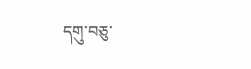དགུ་བཅུ་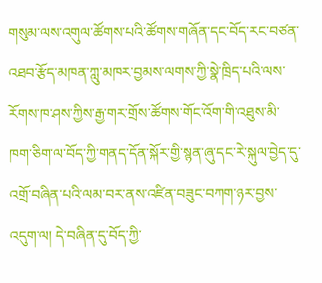གསུམ་ལས་འགུལ་ཚོགས་པའི་ཚོགས་གཞོན་དང་བོད་རང་བཙན་འཐབ་རྩོད་མཁན་ཀླུ་མཁར་བྱམས་ལགས་ཀྱི་སྣེ་ཁྲིད་པའི་ལས་རོགས་ཁ་ཤས་ཀྱིས་རྒྱ་གར་གྲོས་ཚོགས་གོང་འོག་གི་འཐུས་མི་ཁག་ཅིག་ལ་བོད་ཀྱི་གནད་དོན་སྐོར་གྱི་སྙན་ཞུ་དང་རེ་སྐུལ་བྱེད་དུ་འགྲོ་བཞིན་པའི་ལམ་བར་ནས་འཛིན་བཟུང་བཀག་ཉར་བྱས་འདུག་ལ། དེ་བཞིན་དུ་བོད་ཀྱི་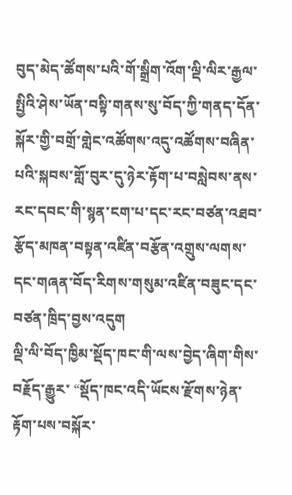བུད་མེད་ཚོགས་པའི་གོ་སྒྲིག་འོག་ལྡི་ལིར་རྒྱལ་སྤྱིའི་ཤེས་ཡོན་བསྟི་གནས་སུ་བོད་ཀྱི་གནད་དོན་སྐོར་གྱི་བགྲོ་གླེང་འཚོགས་འདུ་འཚོགས་བཞིན་པའི་སྐབས་གློ་བུར་དུ་ཉེར་རྟོག་པ་བསླེབས་ནས་རང་དབང་གི་སྙན་ངག་པ་དང་རང་བཙན་འཐབ་རྩོད་མཁན་བསྟན་འཛིན་བརྩོན་འགྲུས་ལགས་དང་གཞན་བོད་རིགས་གསུམ་འཛིན་བཟུང་དང་བཙན་ཁྲིད་བྱས་འདུག
ལྡི་ལི་བོད་ཁྱིམ་སྡོད་ཁང་གི་ལས་བྱེད་ཞིག་གིས་བརྗོད་རྒྱུར་ “སྡོད་ཁང་འདི་ཡོངས་རྫོགས་ཉེན་རྟོག་པས་བསྐོར་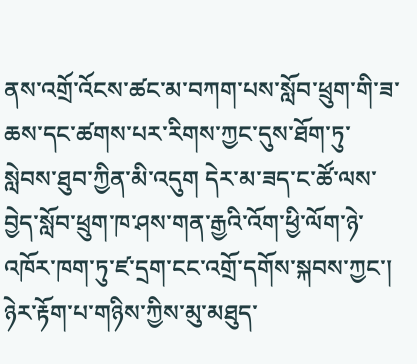ནས་འགྲོ་འོངས་ཚང་མ་བཀག་པས་སློབ་ཕྲུག་གི་ཟ་ཆས་དང་ཚགས་པར་རིགས་ཀྱང་དུས་ཐོག་ཏུ་སླེབས་ཐུབ་ཀྱིན་མི་འདུག དེར་མ་ཟད་ང་ཚོ་ལས་བྱེད་སློབ་ཕྲུག་ཁ་ཤས་གན་རྒྱའི་འོག་ཕྱི་ལོག་ཉེ་འཁོར་ཁག་ཏུ་ཛ་དྲག་ངང་འགྲོ་དགོས་སྐབས་ཀྱང་། ཉེར་རྟོག་པ་གཉིས་ཀྱིས་མུ་མཐུད་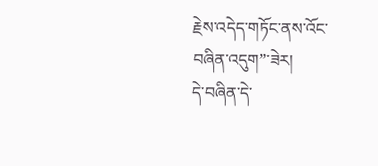རྗེས་འདེད་གཏོང་ནས་འོང་བཞིན་འདུག”་ཟེར།
དེ་བཞིན་དེ་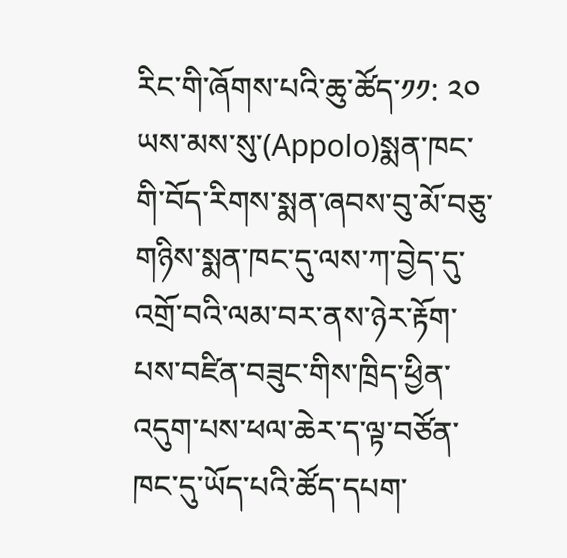རིང་གི་ཞོགས་པའི་ཆུ་ཚོད་༡༡: ༢༠ ཡས་མས་སུ་(Appolo)སྨན་ཁང་གི་བོད་རིགས་སྨན་ཞབས་བུ་མོ་བཅུ་གཉིས་སྨན་ཁང་དུ་ལས་ཀ་བྱེད་དུ་འགྲོ་བའི་ལམ་བར་ནས་ཉེར་རྟོག་པས་བཛིན་བཟུང་གིས་ཁྲིད་ཕྱིན་འདུག་པས་ཕལ་ཆེར་ད་ལྟ་བཙོན་ཁང་དུ་ཡོད་པའི་ཚོད་དཔག་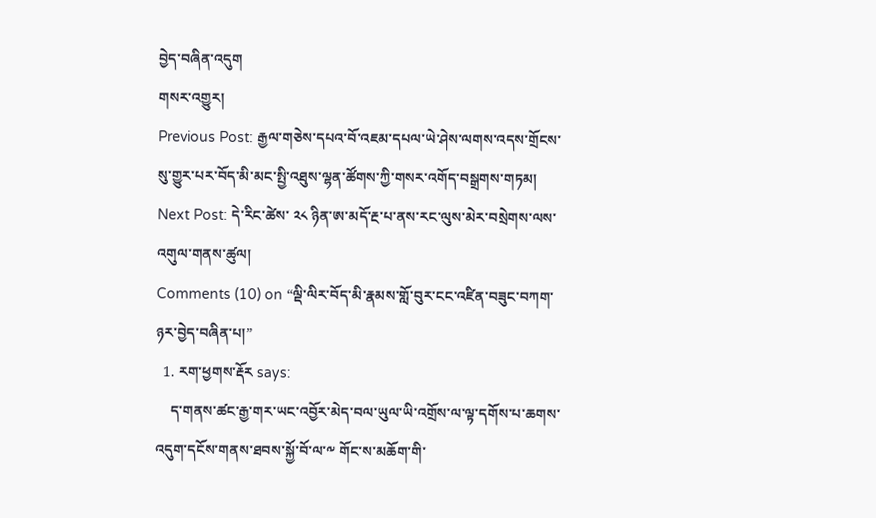བྱེད་བཞིན་འདུག
གསར་འགྱུར།
Previous Post: རྒྱལ་གཅེས་དཔའ་བོ་འཇམ་དཔལ་ཡེ་ཤེས་ལགས་འདས་གྲོངས་སུ་གྱུར་པར་བོད་མི་མང་སྤྱི་འཐུས་ལྷན་ཚོགས་ཀྱི་གསར་འགོད་བསྒྲགས་གཏམ།
Next Post: དེ་རིང་ཚེས་ ༢༨ ཉིན་ཨ་མདོ་རྔ་པ་ནས་རང་ལུས་མེར་བསྲེགས་ལས་འགུལ་གནས་ཚུལ།
Comments (10) on “ལྡི་ལིར་བོད་མི་རྣམས་གློ་བུར་ངང་འཛིན་བཟུང་བཀག་ཉར་བྱེད་བཞིན་པ།”
  1. རག་ཕྱགས་རྡོར says:
    ད་གནས་ཚང་རྒྱ་གར་ཡང་འབྱོར་མེད་བལ་ཡུལ་ཡི་འགྲོས་ལ་ལྟ་དགོས་པ་ཆགས་འདུག་དངོས་གནས་ཐབས་སྐྱོ་བོ་ལ་༸ གོང་ས་མཆོག་གི་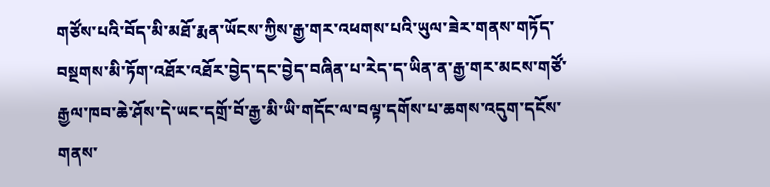གཙོས་པའི་བོད་མི་མཐོ་རྨན་ཡོངས་ཀྱིས་རྒྱ་གར་འཕགས་པའི་ཡུལ་ཟེར་གནས་གཏོད་བསྔགས་མི་ཏོག་འཐོར་འཐོར་བྱེད་དང་བྱེད་བཞིན་པ་རེད་ད་ཡིན་ན་རྒྱ་གར་མངས་གཙོ་རྒྱལ་ཁབ་ཆེ་ཤོས་དེ་ཡང་དགྲོ་བོ་རྒྱ་མི་ཡི་གདོང་ལ་བལྟ་དགོས་པ་ཆགས་འདུག་དངོས་གནས་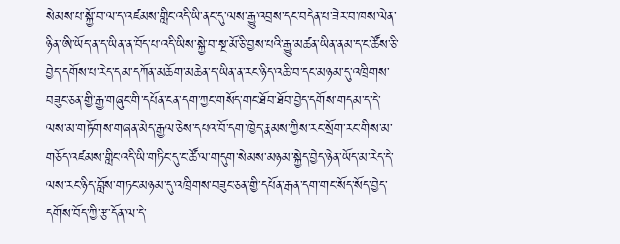སེམས་པ་སྐྱོ་བ་ལ་ད་འཛམས་གླིང་འདི་ཡི་ནང་དུ་ལས་རྒྱུ་འབྲས་དང་བདེན་པ་ཟེར་བ་ཁས་ལེན་ཉིན་ཨི་ཡོད་ན་ད་ཡིན་ན་བོད་པ་འདི་ཡིས་སྐྱེ་བ་སྔ་མོ་ཅི་བྱས་པའི་རྒྱུ་མཚན་ཡིན་ནམ་ད་ང་ཚོས་ཅི་བྱེད་དགོས་པ་རེད་དམ་དཀོན་མཆོག་མཆེན་ད་ཡིན་ན་རང་ཉིད་འཆི་བ་དང་མཉམ་དུ་འཁྲིགས་བཟུང་ཅན་གྱི་རྒྱ་གཞུང་གི་དཔོན་ངན་དག་ཀྱང་གསོད་གང་ཐོབ་ཐོབ་བྱེད་དགོས་གདམ་ད་དེ་ལས་མ་གཏོགས་གཞན་མེད་རྒྱལ་ཅེས་དཔའ་བོ་དག་ཁྱེད་རྣམས་ཀྱིས་རང་སྲོག་རང་གིས་མ་གཅོད་འཛམས་གླིང་འདི་ཡི་གཏིང་དུ་ང་ཚོ་ལ་གདུག་སེམས་མཉམ་སྐྱེད་བྱེད་ཉེན་ཡོད་མ་རེད་དེ་ལས་རང་ཉིད་བློས་གཏང་མཉམ་དུ་འཁྲིགས་བཟུང་ཅན་གྱི་དཔོན་རྒན་དག་གང་སོད་སོད་བྱེད་དགོས་བོད་ཀྱི་རྩ་དོན་ལ་དེ་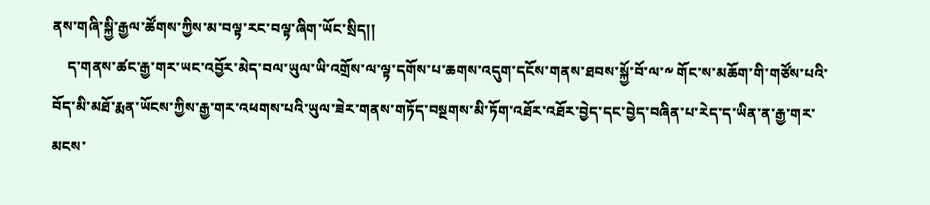ནས་གཞི་སྐྱི་རྒྱལ་ཚོགས་ཀྱིས་མ་བལྟ་རང་བལྟ་ཞིག་ཡོང་སྲིད།།
    ད་གནས་ཚང་རྒྱ་གར་ཡང་འབྱོར་མེད་བལ་ཡུལ་ཡི་འགྲོས་ལ་ལྟ་དགོས་པ་ཆགས་འདུག་དངོས་གནས་ཐབས་སྐྱོ་བོ་ལ་༸ གོང་ས་མཆོག་གི་གཙོས་པའི་བོད་མི་མཐོ་རྨན་ཡོངས་ཀྱིས་རྒྱ་གར་འཕགས་པའི་ཡུལ་ཟེར་གནས་གཏོད་བསྔགས་མི་ཏོག་འཐོར་འཐོར་བྱེད་དང་བྱེད་བཞིན་པ་རེད་ད་ཡིན་ན་རྒྱ་གར་མངས་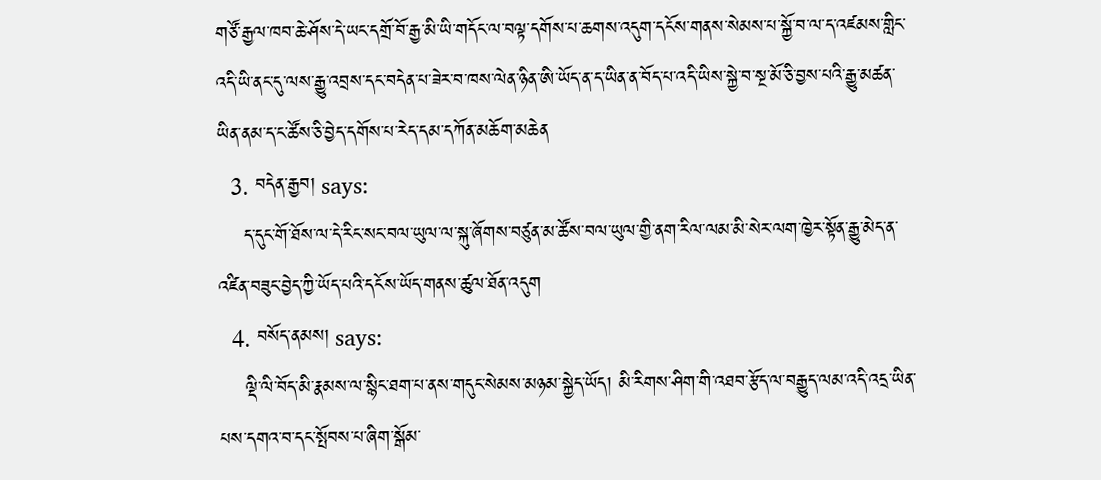གཙོ་རྒྱལ་ཁབ་ཆེ་ཤོས་དེ་ཡང་དགྲོ་བོ་རྒྱ་མི་ཡི་གདོང་ལ་བལྟ་དགོས་པ་ཆགས་འདུག་དངོས་གནས་སེམས་པ་སྐྱོ་བ་ལ་ད་འཛམས་གླིང་འདི་ཡི་ནང་དུ་ལས་རྒྱུ་འབྲས་དང་བདེན་པ་ཟེར་བ་ཁས་ལེན་ཉིན་ཨི་ཡོད་ན་ད་ཡིན་ན་བོད་པ་འདི་ཡིས་སྐྱེ་བ་སྔ་མོ་ཅི་བྱས་པའི་རྒྱུ་མཚན་ཡིན་ནམ་ད་ང་ཚོས་ཅི་བྱེད་དགོས་པ་རེད་དམ་དཀོན་མཆོག་མཆེན
  3. བདེན་རྒྱབ། says:
    ད་དུང་གོ་ཐོས་ལ་དེ་རིང་སང་བལ་ཡུལ་ལ་སྐུ་ཞོགས་བཙུན་མ་ཚོས་བལ་ཡུལ་གྱི་ནག་རིལ་ལམ་མི་སེར་ལག་ཁྱེར་སྟོན་རྒྱུ་མེད་ན་འཛིན་བཟུང་བྱེད་ཀྱི་ཡོད་པའི་དངོས་ཡོད་གནས་ཚུལ་ཐོན་འདུག
  4. བསོད་ནམས། says:
    ལྡི་ལི་བོད་མི་རྣམས་ལ་སྙིང་ཐག་པ་ནས་གདུང་སེམས་མཉམ་སྐྱེད་ཡོད། མི་རིགས་ཤིག་གི་འཐབ་རྩོད་ལ་བརྒྱུད་ལམ་འདི་འདྲ་ཡིན་པས་དགའ་བ་དང་སྤོབས་པ་ཞིག་སྒོམ་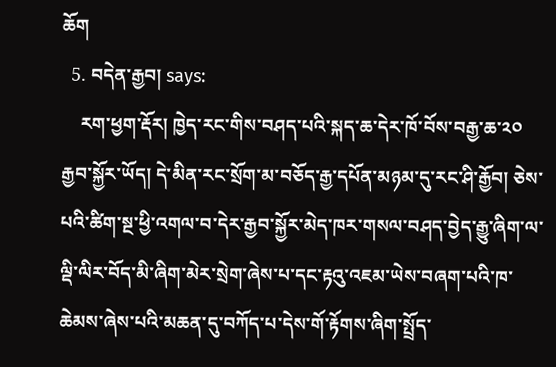ཆོག
  5. བདེན་རྒྱབ། says:
    རག་ཕྱག་རྡོར། ཁྱེད་རང་གིས་བཤད་པའི་སྐད་ཆ་དེར་ཁོ་བོས་བརྒྱ་ཆ་༢༠ རྒྱབ་སྐྱོར་ཡོད། དེ་མིན་རང་སྲོག་མ་བཅོད་རྒྱ་དཔོན་མཉམ་དུ་རང་ཤི་རྒྱོབ། ཅེས་པའི་ཚིག་སྔ་ཕྱི་འགལ་བ་དེར་རྒྱབ་སྐྱོར་མེད་ཁར་གསལ་བཤད་བྱེད་རྒྱུ་ཞིག་ལ་ལྡི་ལིར་བོད་མི་ཞིག་མེར་སྲེག་ཞེས་པ་དང་རྟའུ་འཇམ་ཡེས་བཞག་པའི་ཁ་ཆེམས་ཞེས་པའི་མཆན་དུ་བཀོད་པ་དེས་གོ་རྟོགས་ཞིག་སྤྲོད་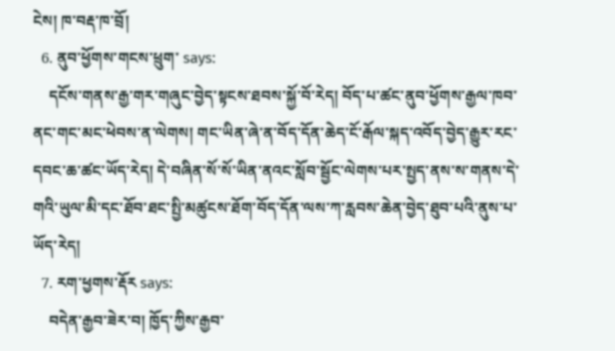ངེས། ཁ་བརྡ་ཁ་བྲོ།
  6. ནུབ་ཕྱོགས་གངས་ཕྲུག་ says:
    དངོས་གནས་རྒྱ་གར་གཞུང་བྱེད་སྟངས་ཐབས་སྐྱོ་བོ་རེད། བོད་པ་ཚང་ནུབ་ཕྱོགས་རྒྱལ་ཁབ་ནང་གང་མང་ཕེབས་ན་ལེགས། གང་ཡིན་ཞེ་ན་བོད་དོན་ཆེད་ངོ་རྒོལ་སྐད་འབོད་བྱེད་རྒྱུར་རང་དབང་ཆ་ཚང་ཡོད་རེད། དེ་བཞིན་སོ་སོ་ཡིན་ནའང་སློབ་སྦྱོང་ལེགས་པར་སྤྱད་ནས་ས་གནས་དེ་གའི་ཡུལ་མི་དང་ཐོབ་ཐང་སྤྱི་མཚུངས་ཐོག་བོད་དོན་ལས་ཀ་རླབས་ཆེན་བྱེད་ཐུབ་པའི་ནུས་པ་ཡོད་རེད།
  7. རག་ཕྱགས་རྡོར says:
    བདེན་རྒྱབ་ཟེར་བ། ཁྱོད་ཀྱིས་རྒྱབ་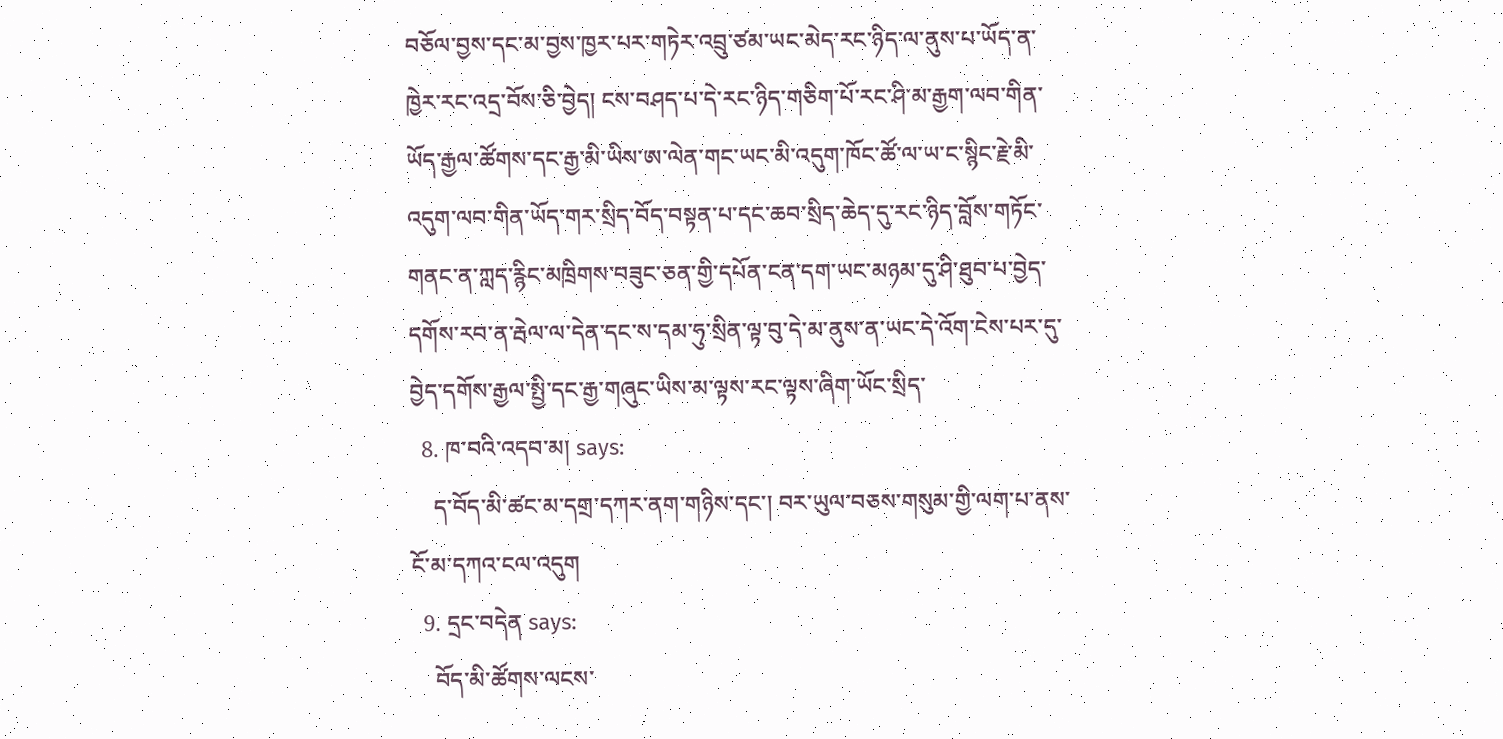བཅོལ་བྱས་དང་མ་བྱས་ཁྱར་པར་གཏེར་འབྲུ་ཙམ་ཡང་མེད་རང་ཉིད་ལ་ནུས་པ་ཡོད་ན་ཁྱེར་རང་འདྲ་བོས་ཅི་བྱེད། ངས་བཤད་པ་དེ་རང་ཉིད་གཅིག་པོ་རང་ཤི་མ་རྒྱག་ལབ་གིན་ཡོད་རྒྱལ་ཚོགས་དང་རྒྱ་མི་ཡིས་ཨ་ལེན་གང་ཡང་མི་འདུག་ཁོང་ཚོ་ལ་ཡ་ང་སྙིང་རྗེ་མི་འདུག་ལབ་གིན་ཡོད་གར་སྲིད་བོད་བསྟན་པ་དང་ཆབ་སྲིད་ཆེད་དུ་རང་ཉིད་བློས་གཏོང་གནང་ན་ཀླད་རྙིང་མཁྲིགས་བཟུང་ཅན་གྱི་དཔོན་ངན་དག་ཡང་མཉམ་དུ་ཤི་ཐུབ་པ་བྱེད་དགོས་རབ་ན་རྦེལ་ལ་དེན་དང་ས་དམ་ཧུ་སྲིན་ལྟ་བུ་དེ་མ་ནུས་ན་ཡང་དེ་འོག་ངེས་པར་དུ་བྱེད་དགོས་རྒྱལ་སྤྱི་དང་རྒྱ་གཞུང་ཡིས་མ་ལྟས་རང་ལྟས་ཞིག་ཡོང་སྲིད་
  8. ཁ་བའི་འདབ་མ། says:
    ད་བོད་མི་ཚང་མ་དགྲ་དཀར་ནག་གཉིས་དང་། བར་ཡུལ་བཅས་གསུམ་གྱི་ལག་པ་ནས་ངོ་མ་དཀའ་ངལ་འདུག
  9. དྲང་བདེན says:
    བོད་མི་ཚོགས་ལངས་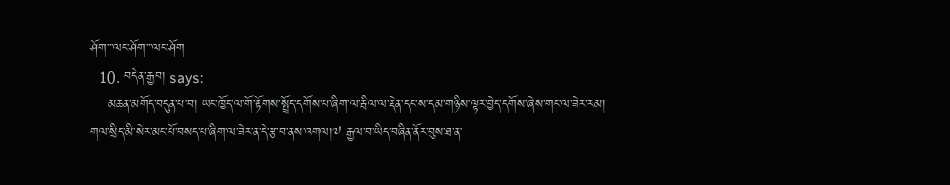ཤོག་་་ལང་ཤོག་་་ལང་ཤོག
  10. བདེན་རྒྱབ། says:
    མཆན་མགོད་བདུན་པ་བ། ཡང་ཁྱོད་ལ་གོ་རྟོགས་སྤྲོད་དགོས་པ་ཞིག་ལ་རྦིལ་ལ་རྡེན་དང་ས་དམ་གཉིས་ལྟར་བྱེད་དགོས་ཞེས་གང་ལ་ཟེར་རམ། གལ་སྲིད་མི་སེར་མང་པོ་བསད་པ་ཞིག་ལ་ཟེར་ན་དེ་རྩ་བ་ནས་འགལ།༧ རྒྱལ་བ་ཡིད་བཞིན་ནོར་བུས་ཐ་ན་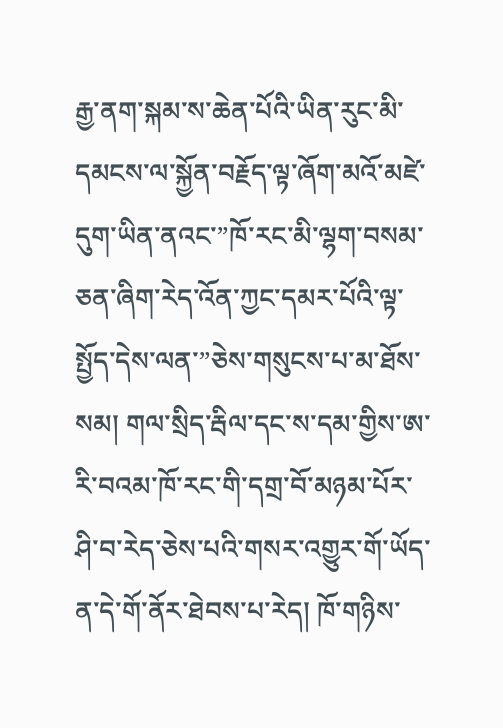རྒྱ་ནག་སྐམ་ས་ཆེན་པོའི་ཡིན་རུང་མི་དམངས་ལ་སྐྱོན་བརྗོད་ལྟ་ཞོག་མའོ་མཛེ་དུག་ཡིན་ནའང་”ཁོ་རང་མི་ལྷག་བསམ་ཅན་ཞིག་རེད་འོན་ཀྱང་དམར་པོའི་ལྟ་སྤྱོད་དེས་ལན་”ཅེས་གསུངས་པ་མ་ཐོས་སམ། གལ་སྲིད་རྦིལ་དང་ས་དམ་གྱིས་ཨ་རི་བའམ་ཁོ་རང་གི་དགྲ་བོ་མཉམ་པོར་ཤི་བ་རེད་ཅེས་པའི་གསར་འགྱུར་གོ་ཡོད་ན་དེ་གོ་ནོར་ཐེབས་པ་རེད། ཁོ་གཉིས་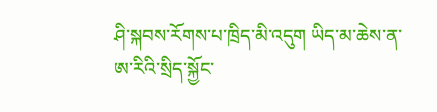ཤི་སྐབས་རོགས་པ་ཁྲིད་མི་འདུག ཡིད་མ་ཆེས་ན་ཨ་རིའི་སྲིད་སྐྱོང་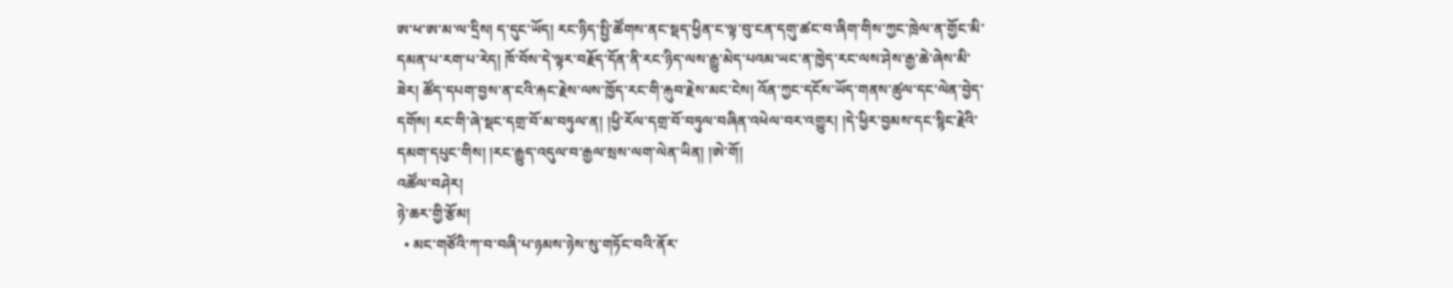ཨ་ཕ་ཨ་མ་ལ་དྲིས། ད་དུང་ཡོད། རང་ཉིད་སྤྱི་ཚོགས་ནང་སྡད་ཕྱིན་ང་ལྟ་བུ་ངན་དགུ་ཚང་བ་ཞིག་གིས་ཀྱང་ཁྲེལ་ན་གྱོང་མི་དམན་པ་རག་པ་རེད། ཁོ་བོས་དེ་ལྟར་བརྗོད་དོན་ནི་རང་ཉིད་ལས་རྒྱུ་མེད་པའམ་ཡང་ན་ཁྱེད་རང་ལས་ཤེས་རྒྱ་ཆེ་ཞེས་མི་ཟེར། ཚོད་དཔག་བྱས་ན་ངའི་རྐང་རྗེས་ལས་ཁྱོད་རང་གི་རྐུབ་རྗེས་མང་ངེས། འོན་ཀྱང་དངོས་ཡོད་གནས་ཚུལ་དང་ལེན་བྱེད་དགོས། རང་གི་ཞེ་སྡང་དགྲ་བོ་མ་བཏུལ་ན། །ཕྱི་རོལ་དགྲ་བོ་བཏུལ་བཞིན་འཕེལ་བར་འགྱུར། །དེ་ཕྱིར་བྱམས་དང་སྙིང་རྗེའི་དམག་དཔུང་གིས། །རང་རྒྱུད་འདུལ་བ་རྒྱལ་སྲས་ལག་ལེན་ཡིན། །ཨེ་གོ།
འཚོལ་བཤེར།
ཉེ་ཆར་གྱི་རྩོམ།
  • མང་གཙོའི་ཀ་བ་བཞི་པ་ཉམས་ཉེས་སུ་གཏོང་བའི་ནོར་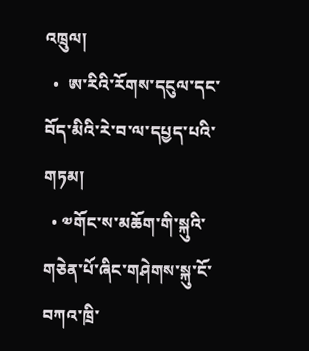འཁྲུལ།
  •  ཨ་རིའི་རོགས་དངུལ་དང་བོད་མིའི་རེ་བ་ལ་དཔྱད་པའི་གཏམ།
  • ༧གོང་ས་མཆོག་གི་སྐུའི་གཅེན་པོ་ཞིང་གཤེགས་སྐུ་ངོ་བཀའ་ཁྲི་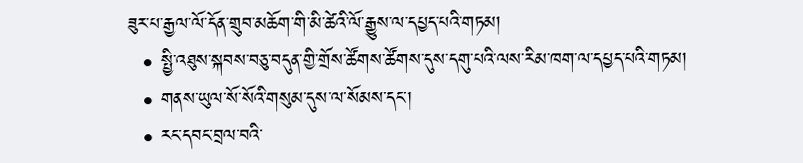ཟུར་པ་རྒྱལ་ལོ་དོན་གྲུབ་མཆོག་གི་མི་ཚེའི་ལོ་རྒྱུས་ལ་དཔྱད་པའི་གཏམ།
  • སྤྱི་འཐུས་སྐབས་བཅུ་བདུན་གྱི་གྲོས་ཚོགས་ཚོགས་དུས་དགུ་པའི་ལས་རིམ་ཁག་ལ་དཔྱད་པའི་གཏམ།
  • གནས་ཡུལ་སོ་སོའི་གསུམ་དུས་ལ་སོམས་དང་།
  • རང་དབང་བྲལ་བའི་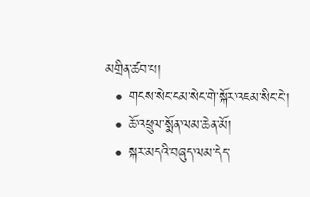མགྲིན་ཚབ་པ།
  • གངས་སེང་ངམ་སེང་གེ་སྐོར་འཇམ་སིང་ངེ་།
  • ཆོ་འཕྲུལ་སྨོན་ལམ་ཆེན་མོ།
  • སྐར་མདའི་བཞུད་ལམ་དེད་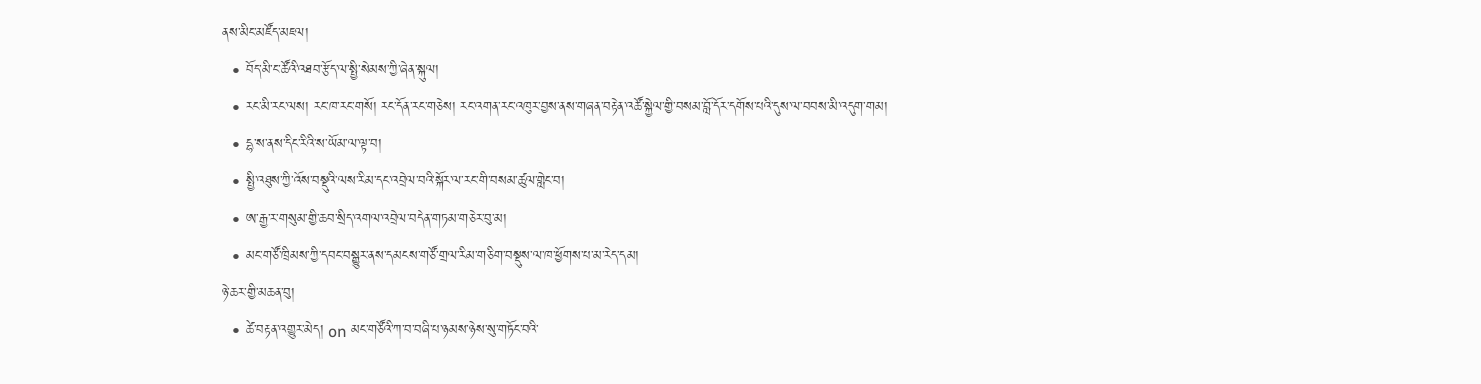ནས་མིང་མཛོད་མཇལ།
  • བོད་མི་ང་ཚོའི་འཐབ་རྩོད་ལ་སྤྱི་སེམས་ཀྱི་ཞེན་སྐུལ།
  • རང་མི་རང་ལས། རང་ཁ་རང་གསོ། རང་དོན་རང་གཅེས། རང་འགན་རང་འཁུར་བྱས་ནས་གཞན་བརྟེན་འཚོ་སྐྱེལ་གྱི་བསམ་བློ་དོར་དགོས་པའི་དུས་ལ་བབས་མི་འདུག་གམ།
  • དྷ་ས་ནས་དིང་རིའི་ས་ཡོམ་ལ་ལྟ་བ།
  • སྤྱི་འཐུས་ཀྱི་འོས་བསྡུའི་ལས་རིམ་དང་འབྲེལ་བའི་སྐོར་ལ་རང་གི་བསམ་ཚུལ་གླེང་བ།
  • ཨ་རྒྱ་ར་གསུམ་གྱི་ཆབ་སྲིད་འགལ་འབྲེལ་བདེན་གཏམ་གཅེར་བུ་མ།
  • མང་གཙོ་ཁྲིམས་ཀྱི་དབང་བསྒྱུར་ནས་དམངས་གཙོ་གྲལ་རིམ་གཅིག་བསྡུས་ལ་ཁ་ཕྱོགས་པ་མ་རེད་དམ།
ཉེ་ཆར་གྱི་མཆན་བུ།
  • ཚེ་བརྟན་འགྱུར་མེད། on མང་གཙོའི་ཀ་བ་བཞི་པ་ཉམས་ཉེས་སུ་གཏོང་བའི་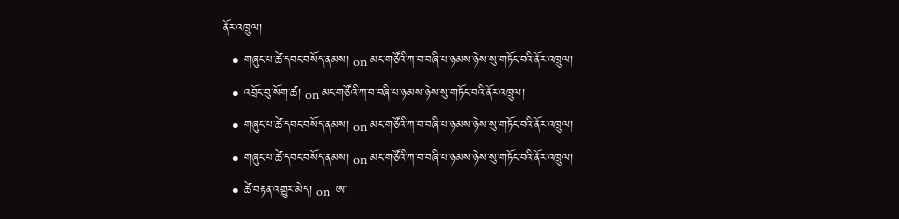ནོར་འཁྲུལ།
  • གཞུང་པ་ཚེ་དབང་བསོད་ནམས། on མང་གཙོའི་ཀ་བ་བཞི་པ་ཉམས་ཉེས་སུ་གཏོང་བའི་ནོར་འཁྲུལ།
  • འབྲོང་བུ་སོག་ཚ། on མང་གཙོའི་ཀ་བ་བཞི་པ་ཉམས་ཉེས་སུ་གཏོང་བའི་ནོར་འཁྲུལ།
  • གཞུང་པ་ཚེ་དབང་བསོད་ནམས། on མང་གཙོའི་ཀ་བ་བཞི་པ་ཉམས་ཉེས་སུ་གཏོང་བའི་ནོར་འཁྲུལ།
  • གཞུང་པ་ཚེ་དབང་བསོད་ནམས། on མང་གཙོའི་ཀ་བ་བཞི་པ་ཉམས་ཉེས་སུ་གཏོང་བའི་ནོར་འཁྲུལ།
  • ཚེ་བརྟན་འགྱུར་མེད། on  ཨ་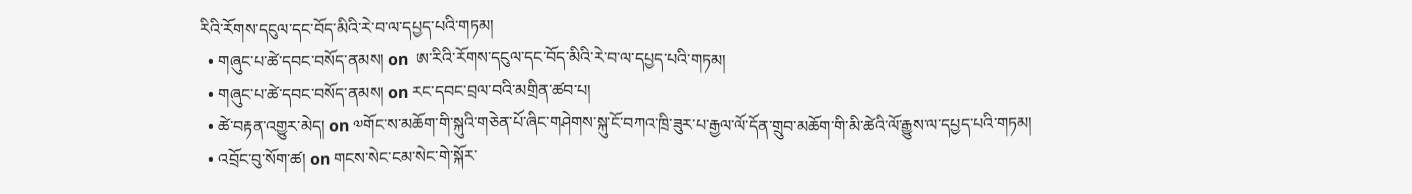རིའི་རོགས་དངུལ་དང་བོད་མིའི་རེ་བ་ལ་དཔྱད་པའི་གཏམ།
  • གཞུང་པ་ཚེ་དབང་བསོད་ནམས། on  ཨ་རིའི་རོགས་དངུལ་དང་བོད་མིའི་རེ་བ་ལ་དཔྱད་པའི་གཏམ།
  • གཞུང་པ་ཚེ་དབང་བསོད་ནམས། on རང་དབང་བྲལ་བའི་མགྲིན་ཚབ་པ།
  • ཚེ་བརྟན་འགྱུར་མེད། on ༧གོང་ས་མཆོག་གི་སྐུའི་གཅེན་པོ་ཞིང་གཤེགས་སྐུ་ངོ་བཀའ་ཁྲི་ཟུར་པ་རྒྱལ་ལོ་དོན་གྲུབ་མཆོག་གི་མི་ཚེའི་ལོ་རྒྱུས་ལ་དཔྱད་པའི་གཏམ།
  • འབྲོང་བུ་སོག་ཚ། on གངས་སེང་ངམ་སེང་གེ་སྐོར་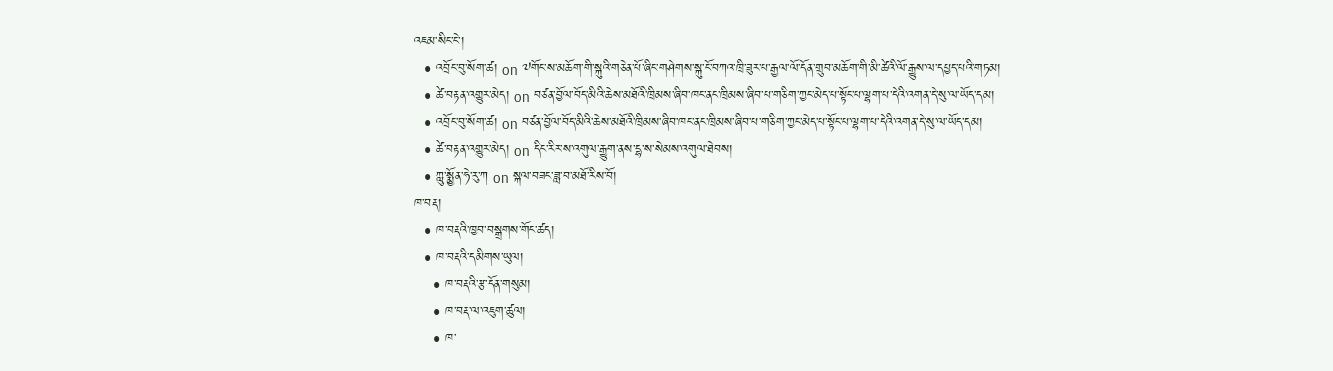འཇམ་སིང་ངེ་།
  • འབྲོང་བུ་སོག་ཚ། on ༧གོང་ས་མཆོག་གི་སྐུའི་གཅེན་པོ་ཞིང་གཤེགས་སྐུ་ངོ་བཀའ་ཁྲི་ཟུར་པ་རྒྱལ་ལོ་དོན་གྲུབ་མཆོག་གི་མི་ཚེའི་ལོ་རྒྱུས་ལ་དཔྱད་པའི་གཏམ།
  • ཚེ་བརྟན་འགྱུར་མེད། on བཙན་བྱོལ་བོད་མིའི་ཆེས་མཐོའི་ཁྲིམས་ཞིབ་ཁང་ནང་ཁྲིམས་ཞིབ་པ་གཅིག་ཀྱང་མེད་པ་སྟོང་པ་ལྷག་པ་དེའི་འགན་དེ་སུ་ལ་ཡོད་དམ།
  • འབྲོང་བུ་སོག་ཚ། on བཙན་བྱོལ་བོད་མིའི་ཆེས་མཐོའི་ཁྲིམས་ཞིབ་ཁང་ནང་ཁྲིམས་ཞིབ་པ་གཅིག་ཀྱང་མེད་པ་སྟོང་པ་ལྷག་པ་དེའི་འགན་དེ་སུ་ལ་ཡོད་དམ།
  • ཚེ་བརྟན་འགྱུར་མེད། on དིང་རིར་ས་འགུལ་རྒྱུག་ནས་དྷ་ས་སེམས་འགུལ་ཐེབས།
  • ཀླུ་སྨྱོན་ཧེ་རུ་ཀ on སྐལ་བཟང་ཟླ་བ་མཐོ་རིས་བོ།
ཁ་བརྡ།
  • ཁ་བརྡའི་ཁྱབ་བསྒྲགས་གོང་ཚད།
  • ཁ་བརྡའི་དམིགས་ཡུལ།
    • ཁ་བརྡའི་རྩ་དོན་གསུམ།
    • ཁ་བརྡ་ལ་འཇུག་ཚུལ།
    • ཁ་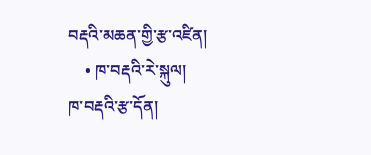བརྡའི་མཆན་གྱི་རྩ་འཛིན།
    • ཁ་བརྡའི་རེ་སྐུལ།
ཁ་བརྡའི་རྩ་དོན།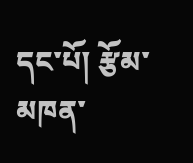དང་པོ། རྩོམ་མཁན་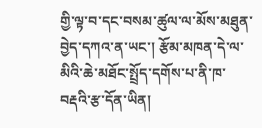གྱི་ལྟ་བ་དང་བསམ་ཚུལ་ལ་མོས་མཐུན་བྱེད་དཀའ་ན་ཡང་། རྩོམ་མཁན་དེ་ལ་མིའི་ཆེ་མཐོང་སྤྲོད་དགོས་པ་ནི་ཁ་བརྡའི་རྩ་དོན་ཡིན།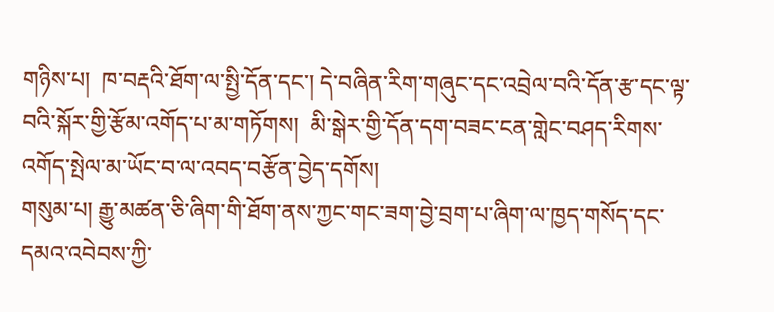གཉིས་པ།  ཁ་བརྡའི་ཐོག་ལ་སྤྱི་དོན་དང་། དེ་བཞིན་རིག་གཞུང་དང་འབྲེལ་བའི་དོན་རྩ་དང་ལྟ་བའི་སྐོར་གྱི་རྩོམ་འགོད་པ་མ་གཏོགས།  མི་སྒེར་གྱི་དོན་དག་བཟང་ངན་གླེང་བཤད་རིགས་འགོད་སྤེལ་མ་ཡོང་བ་ལ་འབད་བརྩོན་བྱེད་དགོས།
གསུམ་པ། རྒྱུ་མཚན་ཅི་ཞིག་གི་ཐོག་ནས་ཀྱང་གང་ཟག་བྱེ་བྲག་པ་ཞིག་ལ་ཁྱད་གསོད་དང་དམའ་འབེབས་ཀྱི་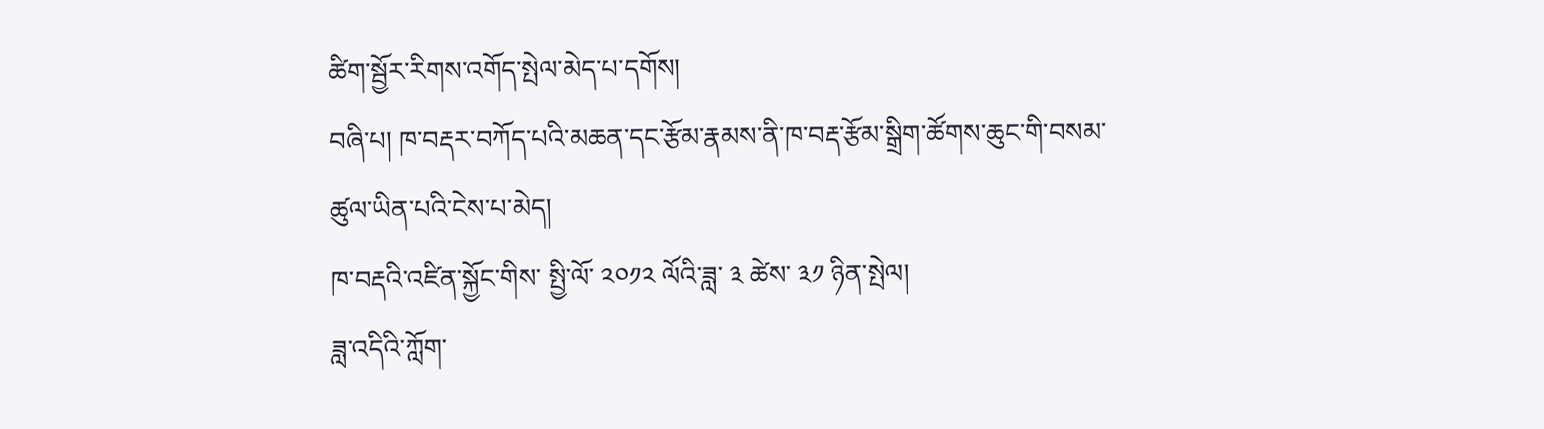ཚིག་སྦྱོར་རིགས་འགོད་སྤེལ་མེད་པ་དགོས།
བཞི་པ། ཁ་བརྡར་བཀོད་པའི་མཆན་དང་རྩོམ་རྣམས་ནི་ཁ་བརྡ་རྩོམ་སྒྲིག་ཚོགས་ཆུང་གི་བསམ་ཚུལ་ཡིན་པའི་ངེས་པ་མེད།
ཁ་བརྡའི་འཛིན་སྐྱོང་གིས་ སྤྱི་ལོ་ ༢༠༡༢ ལོའི་ཟླ་ ༣ ཚེས་ ༣༡ ཉིན་སྤེལ།
ཟླ་འདིའི་ཀློག་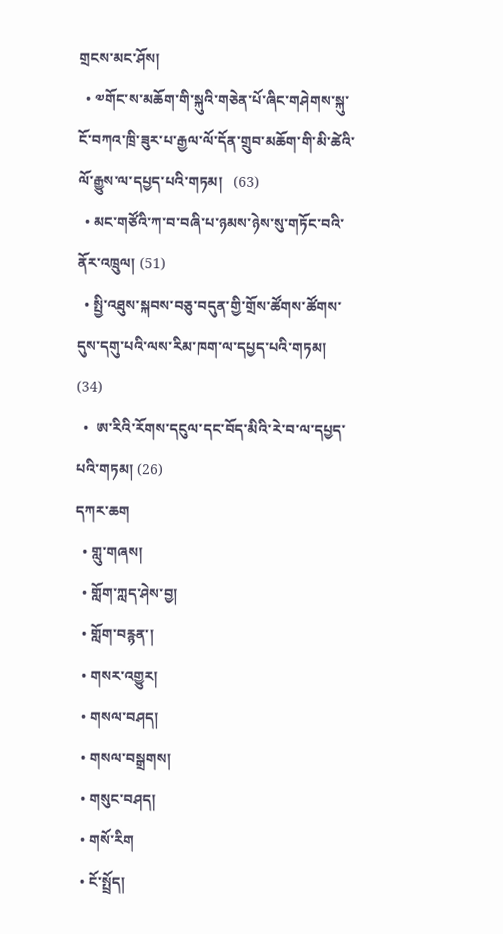གྲངས་མང་ཤོས།
  • ༧གོང་ས་མཆོག་གི་སྐུའི་གཅེན་པོ་ཞིང་གཤེགས་སྐུ་ངོ་བཀའ་ཁྲི་ཟུར་པ་རྒྱལ་ལོ་དོན་གྲུབ་མཆོག་གི་མི་ཚེའི་ལོ་རྒྱུས་ལ་དཔྱད་པའི་གཏམ།   (63)
  • མང་གཙོའི་ཀ་བ་བཞི་པ་ཉམས་ཉེས་སུ་གཏོང་བའི་ནོར་འཁྲུལ། (51)
  • སྤྱི་འཐུས་སྐབས་བཅུ་བདུན་གྱི་གྲོས་ཚོགས་ཚོགས་དུས་དགུ་པའི་ལས་རིམ་ཁག་ལ་དཔྱད་པའི་གཏམ།   (34)
  •  ཨ་རིའི་རོགས་དངུལ་དང་བོད་མིའི་རེ་བ་ལ་དཔྱད་པའི་གཏམ། (26)
དཀར་ཆག
  • གླུ་གཞས།
  • གློག་ཀླད་ཤེས་བྱ།
  • གློག་བརྙན་།
  • གསར་འགྱུར།
  • གསལ་བཤད།
  • གསལ་བསྒྲགས།
  • གསུང་བཤད།
  • གསོ་རིག
  • ངོ་སྤྲོད།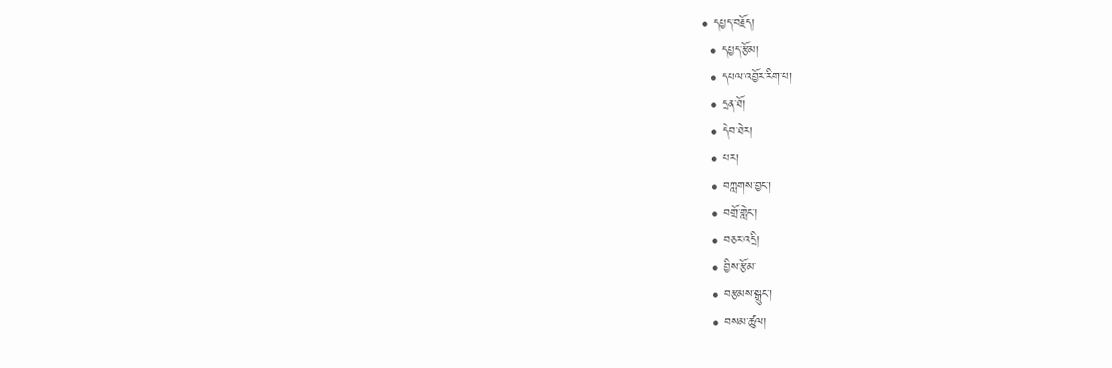• དཔྱད་བརྗོད།
  • དཔྱད་རྩོམ།
  • དཔལ་འབྱོར་རིག་པ།
  • དྲན་ཐོ།
  • དེབ་ཐེར།
  • པར།
  • བཀླགས་བྱང་།
  • བགྲོ་གླེང་།
  • བཅར་འདྲི།
  • བྱིས་རྩོམ་
  • བརྩམས་སྒྲུང་།
  • བསམ་ཚུལ།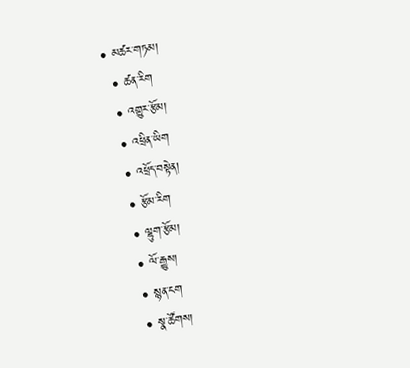• མཚར་གཏམ།
  • ཚན་རིག
  • འགྱུར་རྩོམ།
  • འཕྲིན་ཡིག
  • འཕྲོད་བསྟེན།
  • རྩོམ་རིག
  • ལྷུག་རྩོམ།
  • ལོ་རྒྱུས།
  • སྙན་ངག
  • སྣ་ཚོགས།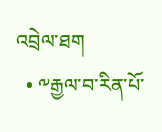འབྲེལ་ཐག
  • ༸རྒྱལ་བ་རིན་པོ་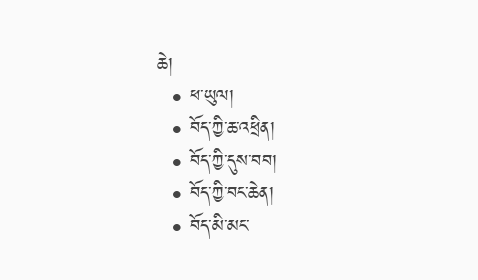ཆེ།
  • ཕ་ཡུལ།
  • བོད་ཀྱི་ཆ་འཕྲིན།
  • བོད་ཀྱི་དུས་བབ།
  • བོད་ཀྱི་བང་ཆེན།
  • བོད་མི་མང་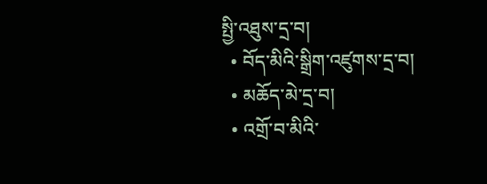སྤྱི་འཐུས་དྲ་བ།
  • བོད་མིའི་སྒྲིག་འཛུགས་དྲ་བ།
  • མཆོད་མེ་དྲ་བ།
  • འགྲོ་བ་མིའི་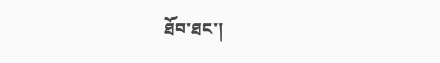ཐོབ་ཐང་།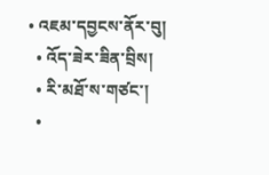• འཇམ་དབྱངས་ནོར་བུ།
  • འོད་ཟེར་ཟིན་བྲིས།
  • རི་མཐོ་ས་གཙང་།
  •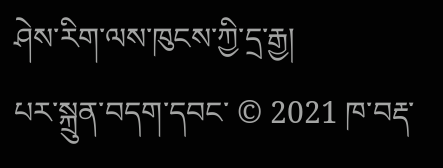ཤེས་རིག་ལས་ཁུངས་ཀྱི་དྲ་རྒྱ།
པར་སྐྲུན་བདག་དབང་ © 2021 ཁ་བརྡ་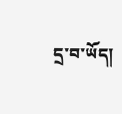དྲ་བ་ཡོད།